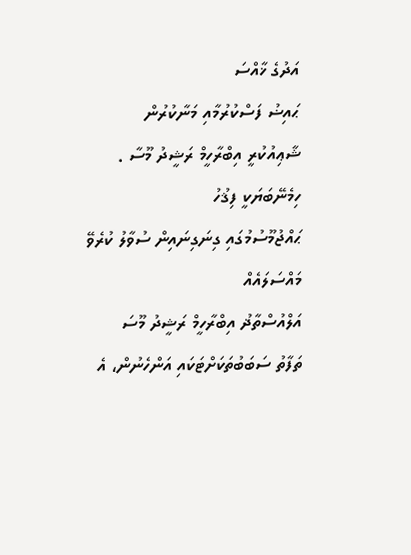އަދުގެ ޚާއްސަ
ޙައިޟު ފަސްކުރުމާއި މަނާކުރުން
ޝާޢިއުކުރީ އިބްރާހީމް ރަޝީދު މޫސާ . ހިމެނޭބަޔަކީ ފިޤުހު
ޙައްޖުމޫސުމުގައި ގިނަގިނައިން ސުވާލު ކުރެވޭ މައްސަލައެއް
އަލްއުސްތާޛު އިބްރާހީމް ރަޝީދު މޫސަ
ތަފާތު ސަބަބުތަކަށްޓަކައި އަންހެނުން، އެ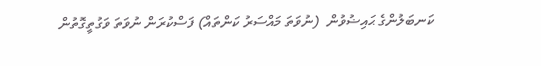ކަނބަލުންގެ ޙައިޟުވުން  (ނުވަތަ މައްސަރު ކަންތައް) ފަސްކުރަން ނުވަތަ ވަގުތީގޮތުން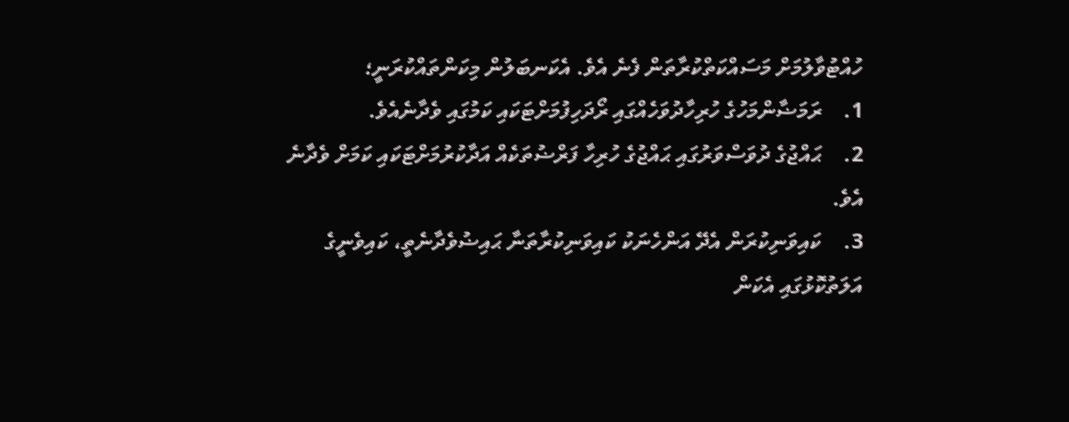ހުއްޓުވާލުމަށް މަސައްކަތްކުރާތަން ފެނެ އެވެ. އެކަނބަލުން މިކަންތައްކުރަނީ؛
1.    ރަމަޟާންމަހުގެ ހުރިހާދުވަހެއްގައި ރޯދަހިފުމަށްޓަކައި ކަމުގައި ވެދާނެއެވެ.
2.    ޙައްޖުގެ ދުވަސްވަރުގައި ޙައްޖުގެ ހުރިހާ ފަރްޟުތަކެއް އަދާކުރުމަށްޓަކައި ކަމަށް ވެދާނެ އެވެ.
3.    ކައިވަނިކުރަން އެދޭ އަންހެނަކު ކައިވަނިކުރާތަނާ ޙައިޟުވެދާނެތީ، ކައިވެނީގެ އަލަތުކޮޅުގައި އެކަން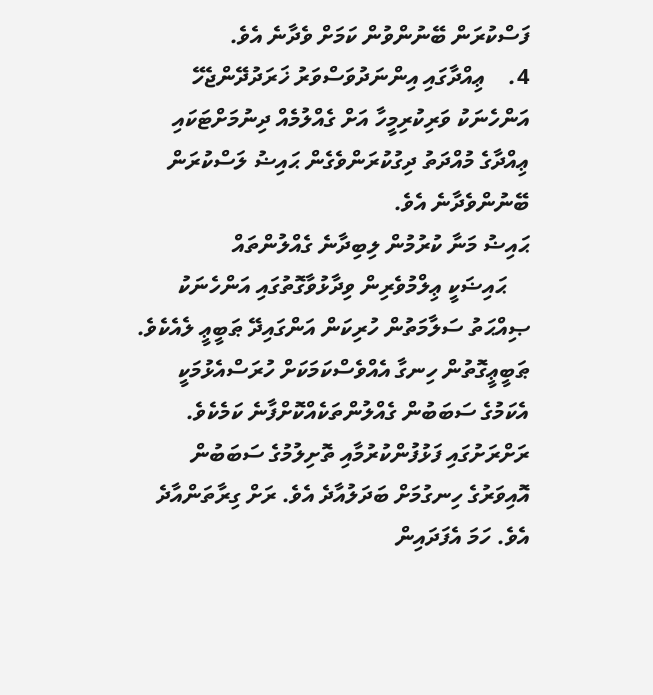ފަސްކުރަން ބޭނުންވުން ކަމަށް ވެދާނެ އެވެ.
4.    ޢިއްދާގައި އިންނަދުވަސްވަރު ޚަރަދުދޭންޖެހޭ އަންހެނަކު ވަރިކުރިމީހާ އަށް ގެއްލުމެއް ދިނުމަށްޓަކައި ޢިއްދާގެ މުއްދަތު ދިގުކުރަންވެގެން ޙައިޟު ލަސްކުރަން ބޭނުންވެދާނެ އެވެ.
ޙައިޟު މަނާ ކުރުމުން ލިބިދާނެ ގެއްލުންތައް
    ޙައިޟަކީ ޢިލްމުވެރިން ވިދާޅުވާގޮތުގައި އަންހެނަކު ޞިއްޙަތު ސަލާމަތުން ހުރިކަން އަންގައިދޭ ޠަބީޢީ ލެއެކެވެ. ޠަބީޢީގޮތުން ހިނގާ އެއްވެސްކަމަކަށް ހުރަސްއެޅުމަކީ އެކަމުގެ ސަބަބުން ގެއްލުންތަކެއްކޮށްފާނެ ކަމެކެވެ. ރަށްރަށުގައި ފަޅުފުންކުރުމާއި ތޮށިލުމުގެ ސަބަބުން އޮއިވަރުގެ ހިނގުމަށް ބަދަލުއާދެ އެވެ. ރަށް ގިރާތަންއާދެ އެވެ. ހަމަ އެފަދައިން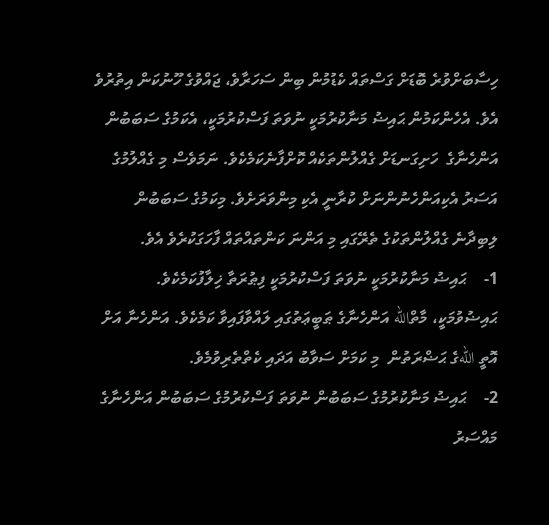ހިސާބަށްވުރެ ބޮޑަށް ގަސްތައް ކެޑުމުން ބިން ސަހަރާވެ، ޖައްވުގެ ހޫނުކަން އިތުރުވެ އެވެ. އެހެންކަމުން ޙައިޟު މަނާކުރުމަކީ ނުވަތަ ފަސްކުރުމަކީ، އެކަމުގެ ސަބަބުން އަންހެނާގެ  ހަށިގަނޑަށް ގެއްލުންތަކެއް ކޮށްފާނެކަމެކެވެ. ނަމަވެސް މި ގެއްލުމުގެ އަސަރު އެކިއަންހެނުންނަށް ކުރާނީ އެކި މިންވަރަށެވެ. މިކަމުގެ ސަބަބުން ލިބިދާނެ ގެއްލުންތަކުގެ ތެރޭގައި މި އަންނަ ކަންތައްތައް ފާހަގަކުރެވެ އެވެ.
1-    ޙައިޟު މަނާކުރުމަކީ ނުވަތަ ފަސްކުރުމަކީ ފިޠުރަތާ ޚިލާފުކަމެކެވެ. ޙައިޟުވުމަކީ، މާތްالله އަންހެނާގެ ޠަބީޢަތުގައި ލައްވާފައިވާ ކަމެކެވެ. އަންހެނާ އަށް އޮތީ اللهގެ ޙަޟްރަތުން  މި ކަމަށް ސަވާބު އަދައި ކެތްތެރިވުމެވެ.
2-    ޙައިޟު މަނާކުރުމުގެ ސަބަބުން ނުވަތަ ފަސްކުރުމުގެ ސަބަބުން އަންހެނާގެ މައްސަރު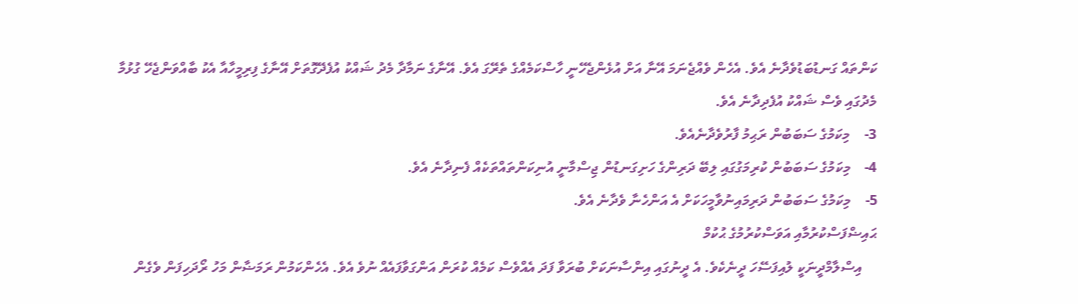ކަންތައް ގަނޑުބަޑުވެދާނެ އެވެ. އެހެން ވެއްޖެނަމަ އޭނާ އަށް އުޅެންޖެހޭނީ ހާސްކަމެއްގެ ތެރޭގަ އެވެ. އޭނާގެ ނަމާދާ މެދު ޝައްކު އުފެދޭގޮތަށް އޭނާގެ ފިރިމީހާއާ އެކު ބާއްވަންޖެހޭ ގުޅުމާ މެދުގައި ވެސް ޝައްކު އުފެދިދާނެ އެވެ.
3-    މިކަމުގެ ސަބަބުން ރަޙިމު ފާރުވެދާނެއެވެ.
4-    މިކަމުގެ ސަބަބުން ކުރިމަގުގައި ލިބޭ ދަރިންގެ ހަށިގަނޑުން ޖިސްމާނީ އުނިކަންތައްތަކެއް ފެނިދާނެ އެވެ.
5-    މިކަމުގެ ސަބަބުން ދަރިމައިނުވާމީހަކަށް އެ އަންހެނާ ވެދާނެ އެވެ.
ޙައިޟްފަސްކުރުމާއި އަވަސްކުރުމުގެ ޙުކުމް
    އިސްލާމްދީނަކީ ލުއިފަސޭހަ ދީނެކެވެ. އެ ދީނުގައި އިންސާނަކަށް ބުރަވާ ފަދަ އެއްވެސް ކަމެއް ކުރަން އަންގަވާފައެއް ނުވެ އެވެ. އެހެންކަމުން ރަމަޟާން މަހު ރޯދަހިފަން ވެގެން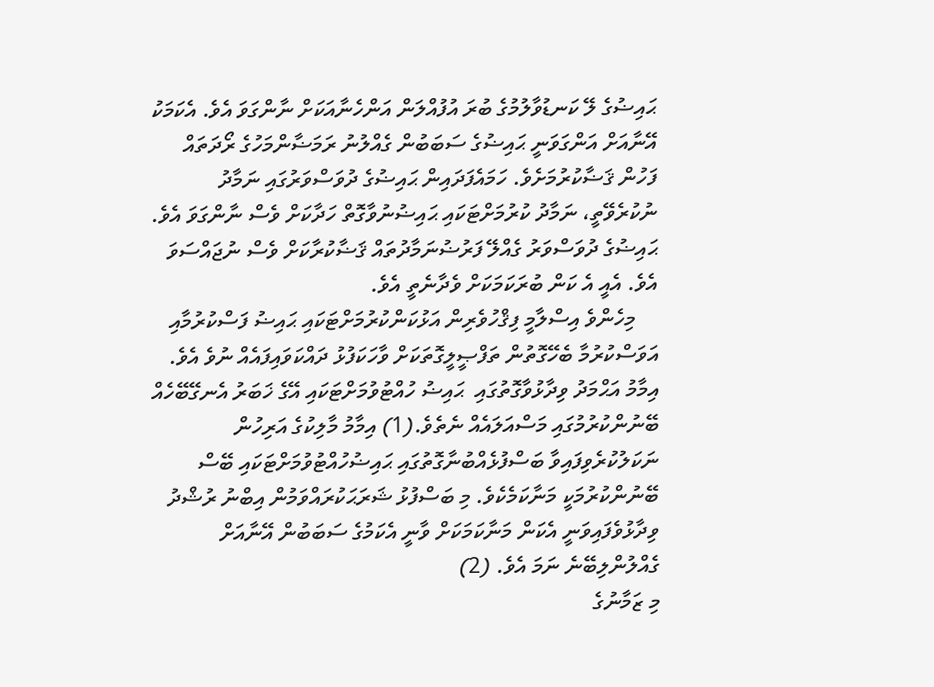ޙައިޟުގެ ލޭ ކަނޑުވާލުމުގެ ބުރަ އުފުއްލަން އަންހެނާއަކަށް ނާންގަވަ އެވެ. އެކަމަކު އޭނާއަށް އަންގަވަނީ ޙައިޟުގެ ސަބަބުން ގެއްލުނު ރަމަޟާންމަހުގެ ރޯދަތައް ފަހުން ޤަޟާކުރުމަށެވެ. ހަމައެފަދައިން ޙައިޟުގެ ދުވަސްވަރުގައި ނަމާދު ނުކުރެވޭތީ، ނަމާދު ކުރުމަށްޓަކައި ޙައިޟުނުވާގޮތް ހަދާކަށް ވެސް ނާންގަވަ އެވެ. ޙައިޟުގެ ދުވަސްވަރު ގެއްލޭ ފަރުޟުނަމާދުތައް ޤަޟާކުރާކަށް ވެސް ނުޖައްސަވަ އެވެ. އެއީ އެ ކަން ބުރަކަމަކަށް ވެދާނެތީ އެވެ.
    މިހެންވެ އިސްލާމީ ފިޤްހުވެރިން އަޅުކަންކުރުމަށްޓަކައި ޙައިޟު ފަސްކުރުމާއި އަވަސްކުރުމާ ބެހޭގޮތުން ތަފްޞީލީގޮތަކަށް ވާހަކަފުޅު ދައްކަވައިފައެއް ނުވެ އެވެ. އިމާމު އަޙްމަދު ވިދާޅުވާގޮތުގައި  ޙައިޟު ހުއްޓުވުމަށްޓަކައި އޭގެ ޚަބަރު އެނގޭބޭހެއް ބޭނުންކުރުމުގައި މަސްއަލައެއް ނެތެވެ.(1) އިމާމު މާލިކުގެ އަރިހުން ނަކަލުކުރެވިފައިވާ ބަސްފުޅެއްބުނާގޮތުގައި ޙައިޟުހުއްޓުވުމަށްޓަކައި ބޭސް ބޭނުންކުރުމަކީ މަނާކަމެކެވެ. މި ބަސްފުޅު ޝަރަޙަކުރައްވަމުން އިބްނު ރުޝްދު ވިދާޅުވެފައިވަނީ އެކަން މަނާކަމަކަށް ވާނީ އެކަމުގެ ސަބަބުން އޭނާއަށް ގެއްލުންލިބޭނެ ނަމަ އެވެ. (2)
މި ޒަމާނުގެ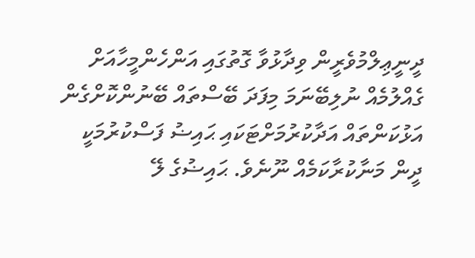ދީނީޢިލްމުވެރީން ވިދާޅުވާ ގޮތުގައި އަންހެންމީހާއަށް ގެއްލުމެއް ނުލިބޭނަމަ މިފަދަ ބޭސްތައް ބޭނުންކޮށްގެން އަޅުކަންތައް އަދާކުރުމަށްޓަކައި ޙައިޟު ފަސްކުރުމަކީ ދީން މަނާކުރާކަމެއް ނޫނެވެ. ޙައިޟުގެ ލޭ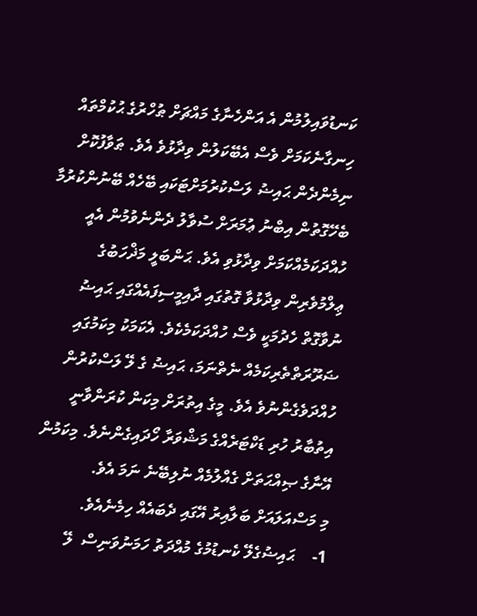ކަނޑުވައިލުމުން އެ އަންހެނާގެ މައްޗަށް ޠުހްރުގެ ޙުކުމްތައް ހިނގާނެކަމަށް ވެސް އެބޭކަލުން ވިދާޅުވެ އެވެ. ޠަވާފުކޮށް ނިމެންދެން ޙައިޟު ލަސްކުރުމަށްޓަކައި ބޭހެއް ބޭނުންކުރުމާ ބެހޭގޮތުން އިބްނު ޢުމަރަށް ސުވާލު ދެންނެވުމުން އެއީ ހުއްދަކަމެއްކަމަށް ވިދާޅުވި އެވެ. ޙަންބަލީ މަޛްހަބުގެ ޢިލްމުވެރިން ވިދާޅުވާ ގޮތުގައި ދާއިމީސިފައެއްގައި ޙައިޟު ނުވާގޮތް ހެދުމަކީ ވެސް ހުއްދަކަމެކެވެ. އެކަމަކު މިކަމުގައި ޟަރޫރަތްތެރިކަމެއް ނެތްނަމަ، ޙައިޟު ގެ ލޭ ލަސްކުރުން ހުއްދަވެގެންނުވެ އެވެ. މީގެ އިތުރަށް މިކަން ކުރަންވާނީ އިތުބާރު ހުރި ޑަކްޓަރެއްގެ މަޝްވަރާ ހޯދައިގެންނެވެ. މިކަމުން އޭނާގެ ޞިއްޙަތަށް ގެއްލުމެއް ނުލިބޭނެ ނަމަ އެވެ.
މި މަސްއަލައަށް ބަލާއިރު އޭގައި ދެބައެއް ހިމެނެއެވެ.
1-    ޙައިޟުގެލޭ ކެނޑުމުގެ މުއްދަތު ހަމަނުވަނިސް  ލޭ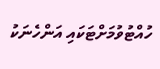ހުއްޓުވުމަށްޓަކައި އަންހެނަކު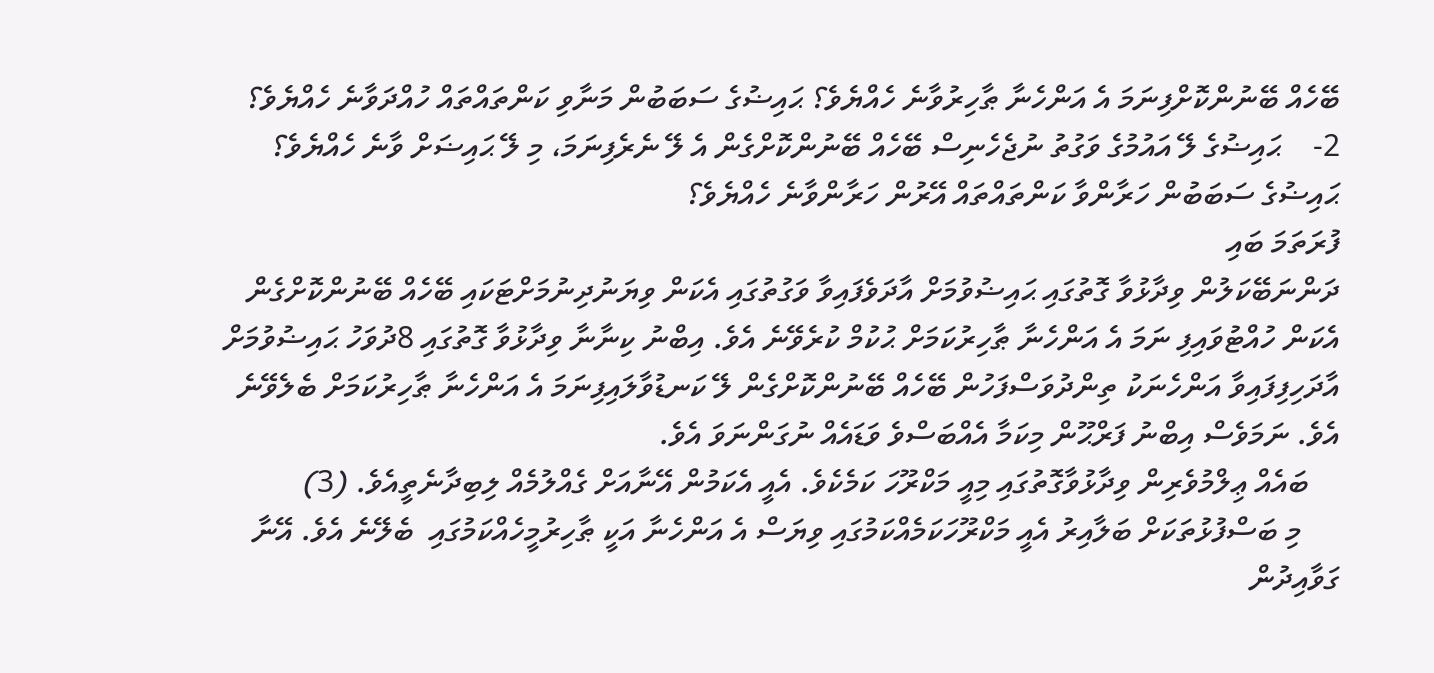ބޭހެއް ބޭނުންކޮށްފިނަމަ އެ އަންހެނާ ޠާހިރުވާނެ ހެއްޔެވެ؟ ޙައިޟުގެ ސަބަބުން މަނާވި ކަންތައްތައް ހުއްދަވާނެ ހެއްޔެވެ؟
2-    ޙައިޟުގެ ލޭ އައުމުގެ ވަގުތު ނުޖެހެނިސް ބޭހެއް ބޭނުންކޮށްގެން އެ ލޭ ނެރެފިނަމަ، މި ލޭ ޙައިޟަށް ވާނެ ހެއްޔެވެ؟ ޙައިޟުގެ ސަބަބުން ހަރާންވާ ކަންތައްތައް އޭރުން ހަރާންވާނެ ހެއްޔެވެ؟
ފުރަތަމަ ބައި
ދަންނަބޭކަލުން ވިދާޅުވާ ގޮތުގައި ޙައިޟުވުމަށް އާދަވެފައިވާ ވަގުތުގައި އެކަން ވިޔަނުދިނުމަށްޓަކައި ބޭހެއް ބޭނުންކޮށްގެން އެކަން ހުއްޓުވައިފި ނަމަ އެ އަންހެނާ ޠާހިރުކަމަށް ޙުކުމް ކުރެވޭނެ އެވެ. އިބްނު ކިނާނާ ވިދާޅުވާ ގޮތުގައި 8ދުވަހު ޙައިޟުވުމަށް އާދަހިފިފައިވާ އަންހެނަކު ތިންދުވަސްފަހުން ބޭހެއް ބޭނުންކޮށްގެން ލޭ ކަނޑުވާލައިފިނަމަ އެ އަންހެނާ ޠާހިރުކަމަށް ބެލެވޭނެ އެވެ. ނަމަވެސް އިބްނު ފަރްޙޫން މިކަމާ އެއްބަސްވެ ވަޑައެއް ނުގަންނަވަ އެވެ.
    ބައެއް ޢިލްމުވެރިން ވިދާޅުވާގޮތުގައި މިއީ މަކްރޫހަ ކަމެކެވެ. އެއީ އެކަމުން އޭނާއަށް ގެއްލުމެއް ލިބިދާނެތީއެވެ. (3)
     މި ބަސްފުޅުތަކަށް ބަލާއިރު އެއީ މަކްރޫހަކަމެއްކަމުގައި ވިޔަސް އެ އަންހެނާ އަކީ ޠާހިރުމީހެއްކަމުގައި  ބެލޭނެ އެވެ. އޭނާ ގަވާއިދުން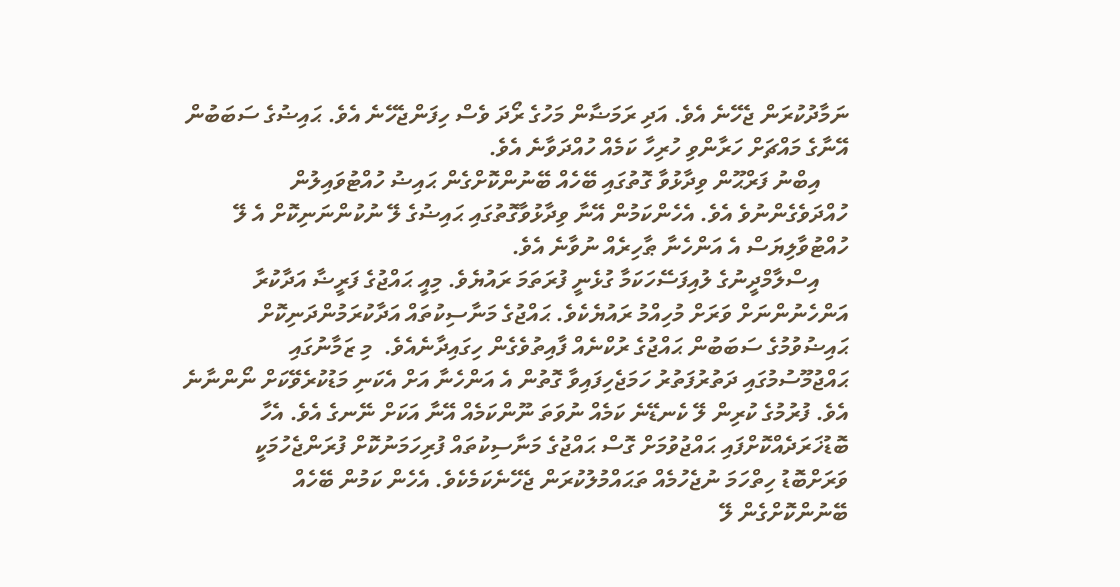ނަމާދުކުރަން ޖެހޭނެ އެވެ. އަދި ރަމަޟާން މަހުގެ ރޯދަ ވެސް ހިފަންޖެހޭނެ އެވެ. ޙައިޟުގެ ސަބަބުން އޭނާގެ މައްޗަށް ހަރާންވި ހުރިހާ ކަމެއް ހުއްދަވާނެ އެވެ.
     އިބްނު ފަރްޙޫން ވިދާޅުވާ ގޮތުގައި ބޭހެއް ބޭނުންކޮށްގެން ޙައިޟު ހުއްޓުވައިލުން ހުއްދަވެގެންނުވެ އެވެ. އެހެންކަމުން އޭނާ ވިދާޅުވާގޮތުގައި ޙައިޟުގެ ލޭ ނުކުންނަނިކޮށް އެ ލޭ  ހުއްޓުވާލިޔަސް އެ އަންހެނާ ޠާހިރެއް ނުވާނެ އެވެ.
     އިސްލާމްދީނުގެ ލުއިފަސޭހަކަމާ ގުޅެނީ ފުރަތަމަ ރައުޔެވެ. މިއީ ޙައްޖުގެ ފަރީޟާ އަދާކުރާ އަންހެނުންނަށް ވަރަށް މުހިއްމު ރައުޔެކެވެ. ޙައްޖުގެ މަނާސިކުތައް އަދާކުރަމުންދަނިކޮށް ޙައިޟުވުމުގެ ސަބަބުން ޙައްޖުގެ ރުކްނެއް ފާއިތުވެގެން ހިގައިދާނެއެވެ.  މި ޒަމާނުގައި ޙައްޖުމޫސުމުގައި ދަތުރުފަތުރު ހަމަޖެހިފައިވާ ގޮތުން އެ އަންހެނާ އަށް އެކަނި މަޑުކުރެވޭކަށް ނޯންނާނެ އެވެ. ފުރުމުގެ ކުރިން ލޭ ކެނޑޭނެ ކަމެއް ނުވަތަ ނޫންކަމެއް އޭނާ އަކަށް ނޭނގެ އެވެ. އެހާ ބޮޑުޚަރަދެއްކޮށްފައި ޙައްޖުވުމަށް ގޮސް ޙައްޖުގެ މަނާސިކުތައް ފުރިހަމަނުކޮށް ފުރަންޖެހުމަކީ ވަރަށްބޮޑު ހިތްހަމަ ނުޖެހުމެއް ތަޙައްމުލުކުރަން ޖެހޭނެކަމެކެވެ. އެހެން ކަމުން ބޭހެއް ބޭނުންކޮށްގެން ލޭ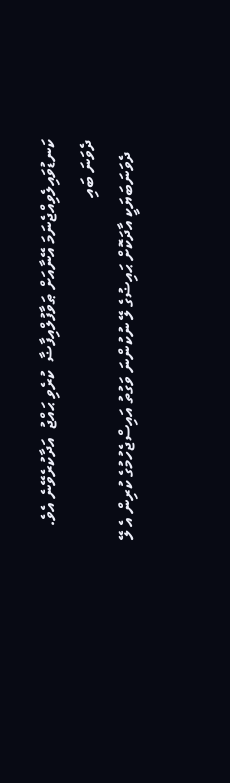ކަނޑުވައިލެވިއްޖެނަމަ އޭނާއަށް ޠަވާފުލްއިފާޟާ  ކުރެވި ޙައްޖު  އަދާކުރެވޭނެ އެވެ.
ދެވަނަ ބައި
   ދެވަނަބަޔަކީ އާދަކޮށް ޙައިޟުގެ ލޭ ނުކުންނަ ވަގުތު އައިސްޖެހުމުގެ ކުރިން އެ ލޭ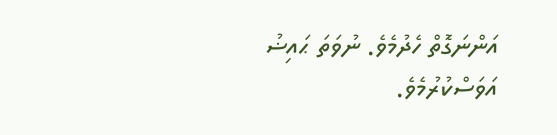އަންނަގޮތް ހެދުމެވެ. ނުވަތަ ޙައިޟު އަވަސްކުރުމެވެ.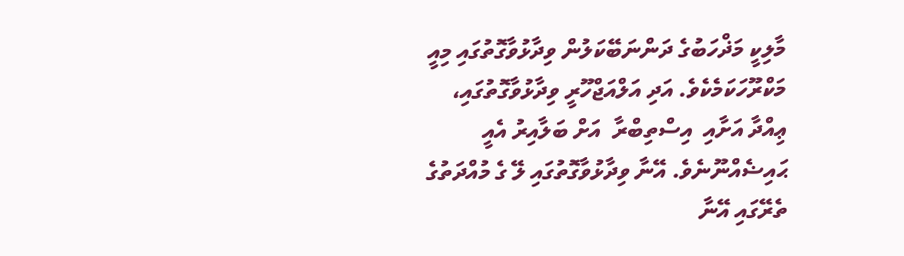މާލިކީ މަޛްހަބުގެ ދަންނަބޭކަލުން ވިދާޅުވާގޮތުގައި މިއީ މަކްރޫހަކަމެކެވެ. އަދި އަލްއަޖްހޫރީ ވިދާޅުވާގޮތުގައި، ޢިއްދާ އަށާއި  އިސްތިބްރާ  އަށް ބަލާއިރު އެއީ ޙައިޟެއްނޫނެވެ. އޭނާ ވިދާޅުވާގޮތުގައި ލޭ ގެ މުއްދަތުގެ ތެރޭގައި އޭނާ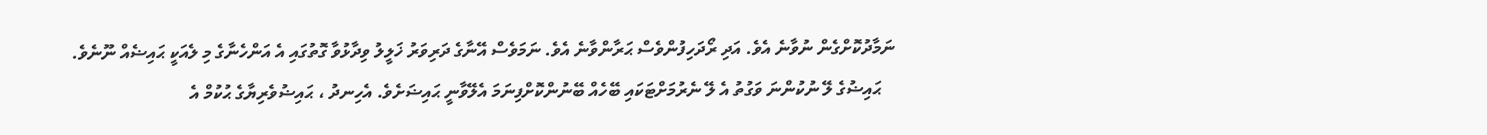ނަމާދުކޮށްގެން ނުވާނެ އެވެ. އަދި ރޯދަހިފުންވެސް ޙަރާންވާނެ އެވެ. ނަމަވެސް އޭނާގެ ދަރިވަރު ޚަލީލު ވިދާޅުވާ ގޮތުގައި އެ އަންހެނާގެ މި ލެއަކީ ޙައިޟެއް ނޫނެވެ.
   ޙައިޟުގެ ލޭ ނުކުންނަ ވަގުތު އެ ލޭ ނެރުމަށްޓަކައި ބޭހެއް ބޭނުންކޮށްފިނަމަ އެލޭވާނީ ޙައިޟަށެވެ. އެހިނދު ، ޙައިޟުވެރިޔާގެ ޙުކުމް އެ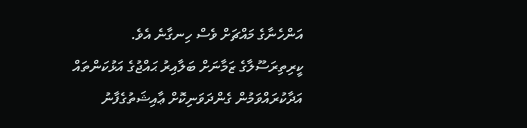އަންހެނާގެ މައްޗަށް ވެސް ހިނގާނެ އެވެ.
ކީރިތިރަސޫލާގެ ޒަމާނަށް ބަލާއިރު ޙައްޖުގެ އަޅުކަންތައް  އަދާކުރައްވަމުން ގެންދަވަނިކޮށް ޢާއިޝަތުގެފާނު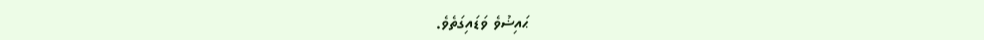ޙައިޟުވެ ވަޑައިގަތެވެ.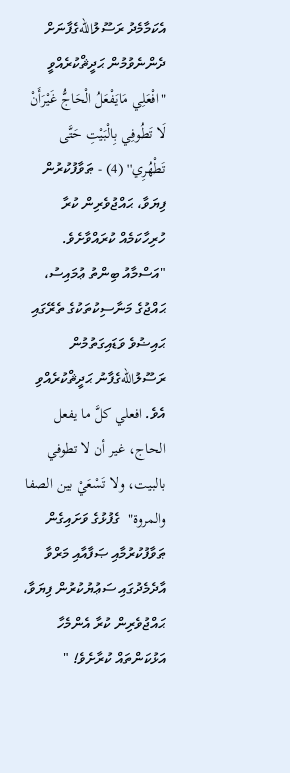އެކަމާމެދު ރަސޫލުاللهގެފާނަށް ދެންނެވުމުން ޙަދީޘްކުރެއްވީ "افْعَلِي مَايَفْعَلُ الْحَاجُّ غَيْرَأَنْ لَا تَطُوفِي بِالْبَيْتِ حَتَّى تَطْهُرِي'' (4) - ޠަވާފުކުރުން ފިޔަވާ، ޙައްޖުވެރިން ކުރާ ހުރިހާކަމެއް ކުރައްވާށެވެ. "އަސްމާއު ބިންތު ޢުމައިސު، ޙައްޖުގެ މަނާސިކުތަކުގެ ތެރޭގައި ޙައިޟުވެ ވަޑައިގަތުމުން ރަސޫލުاللهގެފާނު ޙަދީޘްކުރެއްވި އެވެ. افعلي كلَّ ما يفعل الحاج، غير أن لا تطوفي بالبيت، ولا تَسْعَيْ بين الصفا والمروة"  ގެފުޅުގެ ވަށައިގެން ޠަވާފުކުރުމާއި ޞަފާއާއި މަރްވާ އާދެމެދުގައި ސަޢުޔުކުރުން ފިޔަވާ، ޙައްޖުވެރިން ކުރާ އެންމެހާ އަޅުކަންތައް ކުރާށެވެ! "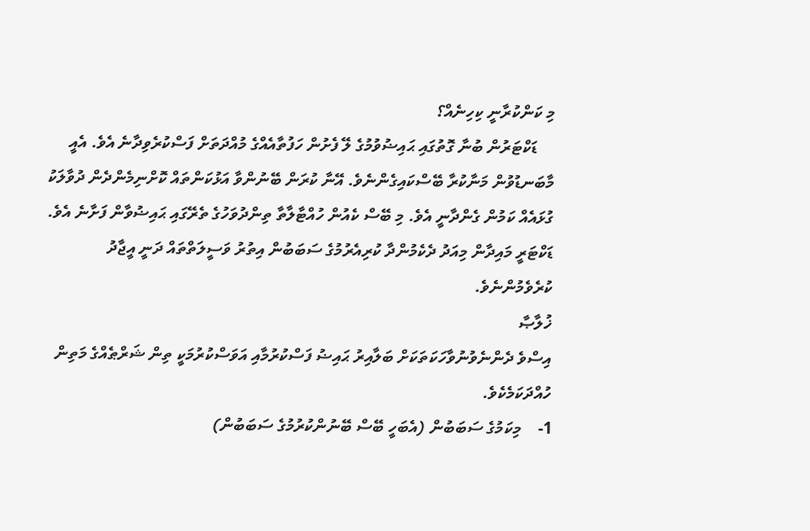މި ކަންކުރާނީ ކިހިނެއް؟
    ޑަކްޓަރުން ބުނާ ގޮތުގައި ޙައިޟުވުމުގެ ލޭ ފެށުން ހަފުތާއެއްގެ މުއްދަތަށް ފަސްކުރެވިދާނެ އެވެ. އެއީ މާބަނޑުވުން މަނާކުރާ ބޭސްކައިގެންނެވެ. އޭނާ ކުރަން ބޭނުންވާ އަޅުކަންތައް ކޮށްނިމެންދެން ދުވާލަކު ގުޅައެއް ކަމުން ގެންދާނީ އެވެ. މި ބޭސް ކެއުން ހުއްޓާލާތާ ތިންދުވަހުގެ ތެރޭގައި ޙައިޟުވާން ފަށާނެ އެވެ. ޑަކްޓަރީ މައިދާން މިއަދު ދެކެމުންދާ ކުރިއެރުމުގެ ސަބަބުން އިތުރު ވަސީލަތްތައް ދަނީ އީޖާދު ކުރެވެމުންނެވެ.
ޚުލާޞާ
އިސްވެ ދެންނެވުނުވާހަކަތަކަށް ބަލާއިރު ޙައިޟު ފަސްކުރުމާއި އަވަސްކުރުމަކީ ތިން ޝަރްޠެއްގެ މަތިން ހުއްދަކަމެކެވެ.
1-    މިކަމުގެ ސަބަބުން (އެބަހީ ބޭސް ބޭނުންކުރުމުގެ ސަބަބުން)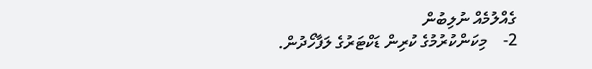ގެއްލުމެއް ނުލިބުން
2-    މިކަންކުރުމުގެ ކުރިން ޑަކްޓަރުގެ ލަފާހޯދުން.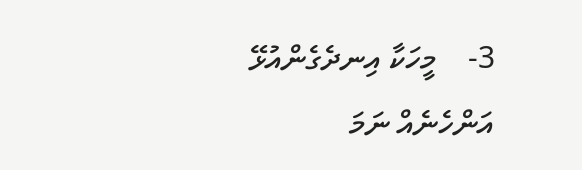3-    މީހަކާ އިނދެގެންއުޅޭ އަންހެނެއް ނަމަ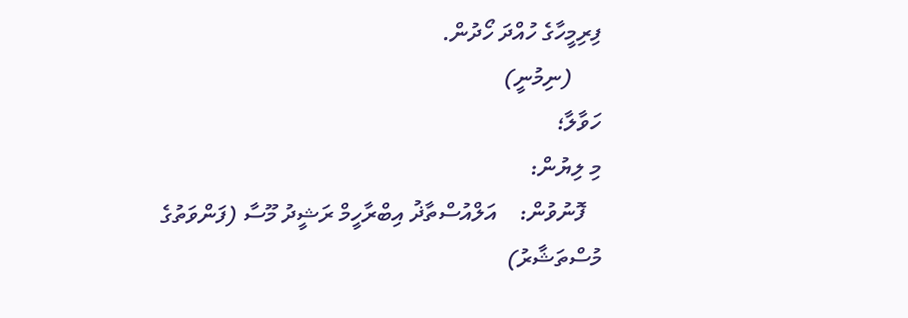ފިރިމީހާގެ ހުއްދަ ހޯދުން.
     (ނިމުނީ)
ހަވާލާ؛
މި ލިޔުން:
   ފޮނުވުން:    އަލްއުސްތާޛު އިބްރާހީމް ރަޝީދު މޫސާ (ފަންވަތުގެ މުސްތަޝާރު)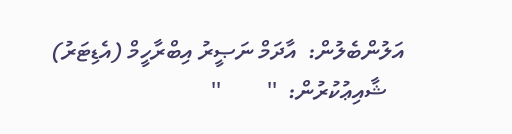އަލުންބެލުން:  އާދަމް ނަޞީރު އިބްރާހީމް (އެޑިޓަރު)
   ޝާއިޢުކުރުން:  ''        ''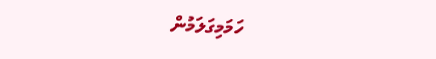ހަމަމިގަލަމުން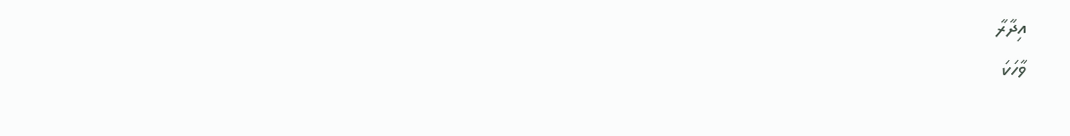އިދާރާ
ވާހަކަ